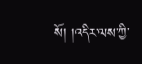སོ། །འདིར་ལས་ཀྱི་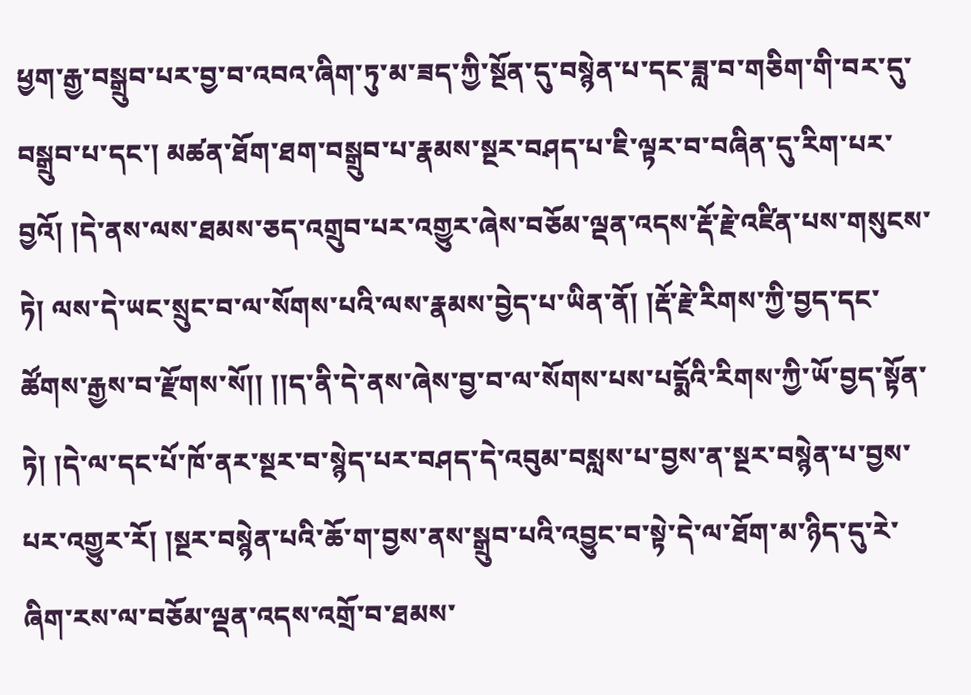ཕྱག་རྒྱ་བསྒྲུབ་པར་བྱ་བ་འབའ་ཞིག་ཏུ་མ་ཟད་ཀྱི་སྔོན་དུ་བསྙེན་པ་དང་ཟླ་བ་གཅིག་གི་བར་དུ་བསྒྲུབ་པ་དང་། མཚན་ཐོག་ཐག་བསྒྲུབ་པ་རྣམས་སྔར་བཤད་པ་ཇི་ལྟར་བ་བཞིན་དུ་རིག་པར་བྱའོ། །དེ་ནས་ལས་ཐམས་ཅད་འགྲུབ་པར་འགྱུར་ཞེས་བཅོམ་ལྡན་འདས་རྡོ་རྗེ་འཛིན་པས་གསུངས་ཏེ། ལས་དེ་ཡང་སྲུང་བ་ལ་སོགས་པའི་ལས་རྣམས་བྱེད་པ་ཡིན་ནོ། །རྡོ་རྗེ་རིགས་ཀྱི་བྱད་དང་ཚོགས་རྒྱས་བ་རྫོགས་སོ།། །།ད་ནི་དེ་ནས་ཞེས་བྱ་བ་ལ་སོགས་པས་པདྨོའི་རིགས་ཀྱི་ཡོ་བྱད་སྟོན་ཏེ། །དེ་ལ་དང་པོ་ཁོ་ནར་སྔར་བ་སྙེད་པར་བཤད་དེ་འབུམ་བསླས་པ་བྱས་ན་སྔར་བསྙེན་པ་བྱས་པར་འགྱུར་རོ། །སྔར་བསྙེན་པའི་ཆོ་ག་བྱས་ནས་སྒྲུབ་པའི་འབྱུང་བ་སྟེ་དེ་ལ་ཐོག་མ་ཉིད་དུ་རེ་ཞིག་རས་ལ་བཅོམ་ལྡན་འདས་འགྲོ་བ་ཐམས་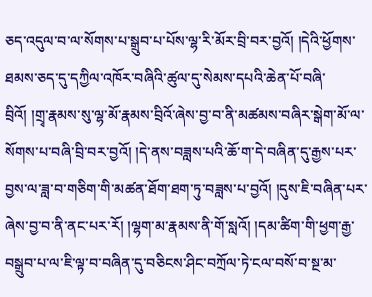ཅད་འདུལ་བ་ལ་སོགས་པ་སྒྲུབ་པ་པོས་ལྷ་རི་མོར་བྲི་བར་བྱའོ། །དེའི་ཕྱོགས་ཐམས་ཅད་དུ་དཀྱིལ་འཁོར་བཞིའི་ཚུལ་དུ་སེམས་དཔའི་ཆེན་པོ་བཞི་བྲིའོ། །གྲྭ་རྣམས་སུ་ལྷ་མོ་རྣམས་བྲིའོ་ཞེས་བྱ་བ་ནི་མཚམས་བཞིར་སྒེག་མོ་ལ་སོགས་པ་བཞི་བྲི་བར་བྱའོ། །དེ་ནས་བཟླས་པའི་ཆོ་ག་དེ་བཞིན་དུ་རྒྱས་པར་བྱས་ལ་ཟླ་བ་གཅིག་གི་མཚན་ཐོག་ཐག་ཏུ་བཟླས་པ་བྱའོ། །དུས་ཇི་བཞིན་པར་ཞེས་བྱ་བ་ནི་ནང་པར་རོ། །ལྷག་མ་རྣམས་ནི་གོ་སླའོ། །དམ་ཚིག་གི་ཕྱག་རྒྱ་བསྒྲུབ་པ་ལ་ཇི་ལྟ་བ་བཞིན་དུ་བཅིངས་ཤིང་བཀྲོལ་ཏེ་ངལ་བསོ་བ་སྔ་མ་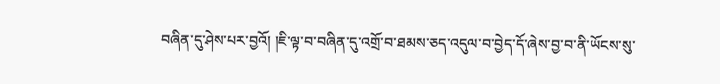བཞིན་དུ་ཤེས་པར་བྱའོ། །ཇི་ལྟ་བ་བཞིན་དུ་འགྲོ་བ་ཐམས་ཅད་འདུལ་བ་བྱེད་དོ་ཞེས་བྱ་བ་ནི་ཡོངས་སུ་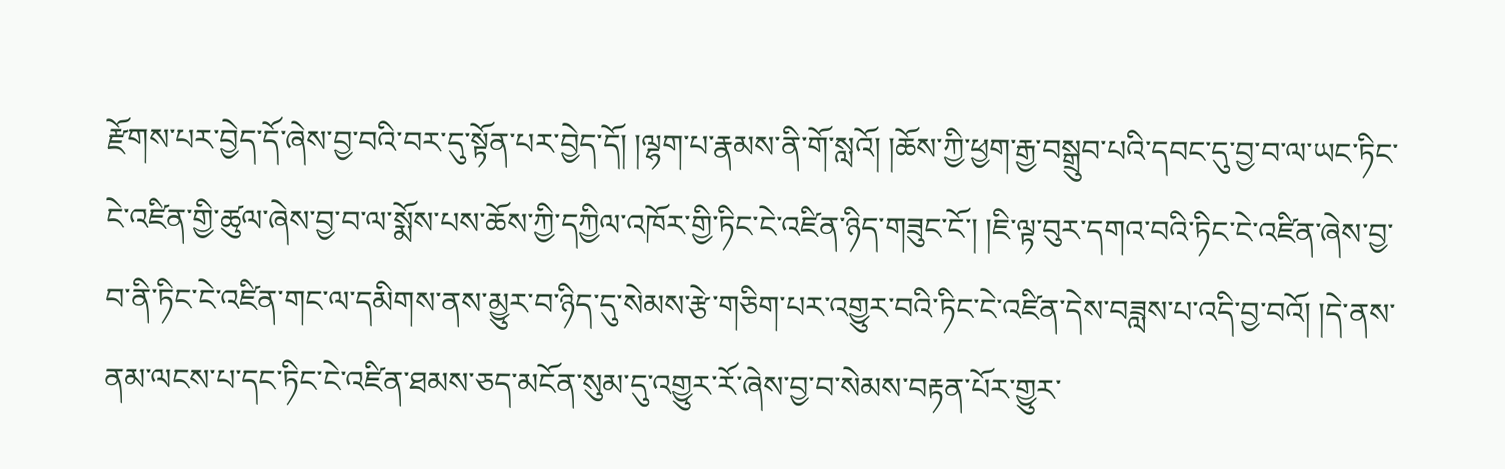རྫོགས་པར་བྱེད་དོ་ཞེས་བྱ་བའི་བར་དུ་སྟོན་པར་བྱེད་དོ། །ལྷག་པ་རྣམས་ནི་གོ་སླའོ། །ཆོས་ཀྱི་ཕྱག་རྒྱ་བསྒྲུབ་པའི་དབང་དུ་བྱ་བ་ལ་ཡང་ཏིང་ངེ་འཛིན་གྱི་ཚུལ་ཞེས་བྱ་བ་ལ་སྨོས་པས་ཆོས་ཀྱི་དཀྱིལ་འཁོར་གྱི་ཏིང་ངེ་འཛིན་ཉིད་གཟུང་ངོ་། །ཇི་ལྟ་བུར་དགའ་བའི་ཏིང་ངེ་འཛིན་ཞེས་བྱ་བ་ནི་ཏིང་ངེ་འཛིན་གང་ལ་དམིགས་ནས་མྱུར་བ་ཉིད་དུ་སེམས་རྩེ་གཅིག་པར་འགྱུར་བའི་ཏིང་ངེ་འཛིན་དེས་བཟླས་པ་འདི་བྱ་བའོ། །དེ་ནས་ནམ་ལངས་པ་དང་ཏིང་ངེ་འཛིན་ཐམས་ཅད་མངོན་སུམ་དུ་འགྱུར་རོ་ཞེས་བྱ་བ་སེམས་བརྟན་པོར་གྱུར་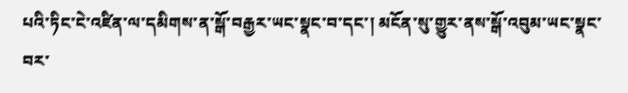པའི་ཏིང་ངེ་འཛིན་ལ་དམིགས་ན་སྒོ་བརྒྱར་ཡང་སྣང་བ་དང་། མངོན་སུ་གྱུར་ནས་སྒོ་འབུམ་ཡང་སྣང་བར་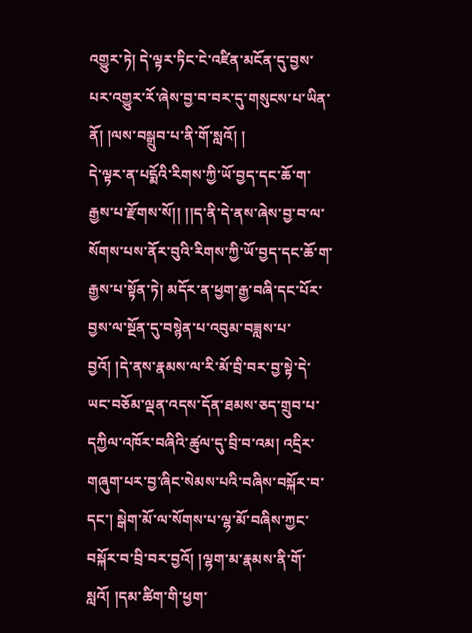འགྱུར་ཏེ། དེ་ལྟར་ཏིང་ངེ་འཛིན་མངོན་དུ་བྱས་པར་འགྱུར་རོ་ཞེས་བྱ་བ་བར་དུ་གསུངས་པ་ཡིན་ནོ། །ལས་བསྒྲུབ་པ་ནི་གོ་སླའོ། །
དེ་ལྟར་ན་པདྨོའི་རིགས་ཀྱི་ཡོ་བྱད་དང་ཆོ་ག་རྒྱས་པ་རྫོགས་སོ།། །།ད་ནི་དེ་ནས་ཞེས་བྱ་བ་ལ་སོགས་པས་ནོར་བུའི་རིགས་ཀྱི་ཡོ་བྱད་དང་ཆོ་ག་རྒྱས་པ་སྟོན་ཏེ། མདོར་ན་ཕྱག་རྒྱ་བཞི་དང་པོར་བྱས་ལ་སྔོན་དུ་བསྙེན་པ་འབུམ་བཟླས་པ་བྱའོ། །དེ་ནས་རྣམས་ལ་རི་མོ་བྲི་བར་བྱ་སྟེ་དེ་ཡང་བཅོམ་ལྡན་འདས་དོན་ཐམས་ཅད་གྲུབ་པ་དཀྱིལ་འཁོར་བཞིའི་ཚུལ་དུ་བྲི་བ་འམ། འདྲིར་གཞུག་པར་བྱ་ཞིང་སེམས་པའི་བཞིས་བསྐོར་བ་དང་། སྒེག་མོ་ལ་སོགས་པ་ལྷ་མོ་བཞིས་ཀྱང་བསྐོར་བ་བྲི་བར་བྱའོ། །ལྷག་མ་རྣམས་ནི་གོ་སླའོ། །དམ་ཚིག་གི་ཕྱག་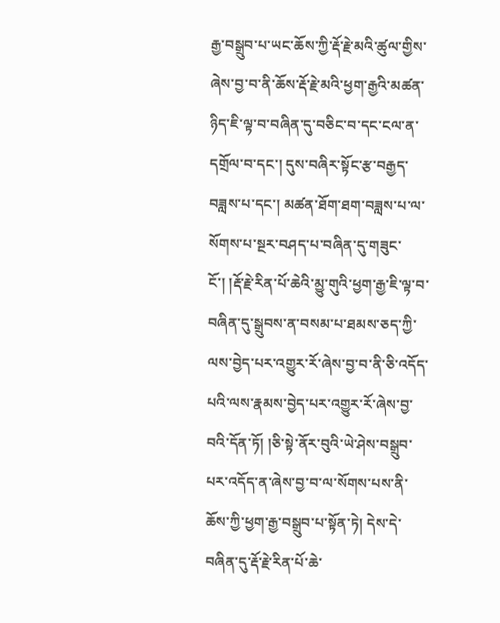རྒྱ་བསྒྲུབ་པ་ཡང་ཆོས་ཀྱི་རྡོ་རྗེ་མའི་ཚུལ་གྱིས་ཞེས་བྱ་བ་ནི་ཆོས་རྡོ་རྗེ་མའི་ཕྱག་རྒྱའི་མཚན་ཉིད་ཇི་ལྟ་བ་བཞིན་དུ་བཅིང་བ་དང་ངལ་ན་དགྲོལ་བ་དང་། དུས་བཞིར་སྟོང་རྩ་བརྒྱད་བཟླས་པ་དང་། མཚན་ཐོག་ཐག་བཟླས་པ་ལ་སོགས་པ་སྔར་བཤད་པ་བཞིན་དུ་གཟུང་ངོ་། །རྡོ་རྗེ་རིན་པོ་ཆེའི་མྱུ་གུའི་ཕྱག་རྒྱ་ཇི་ལྟ་བ་བཞིན་དུ་སྒྲུབས་ན་བསམ་པ་ཐམས་ཅད་ཀྱི་ལས་བྱེད་པར་འགྱུར་རོ་ཞེས་བྱ་བ་ནི་ཅི་འདོད་པའི་ལས་རྣམས་བྱེད་པར་འགྱུར་རོ་ཞེས་བྱ་བའི་དོན་ཏོ། །ཅི་སྟེ་ནོར་བུའི་ཡེ་ཤེས་བསྒྲུབ་པར་འདོད་ན་ཞེས་བྱ་བ་ལ་སོགས་པས་ནི་ཆོས་ཀྱི་ཕྱག་རྒྱ་བསྒྲུབ་པ་སྟོན་ཏེ། དེས་དེ་བཞིན་དུ་རྡོ་རྗེ་རིན་པོ་ཆེ་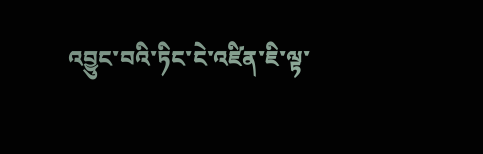འབྱུང་བའི་ཏིང་ངེ་འཛིན་ཇི་ལྟ་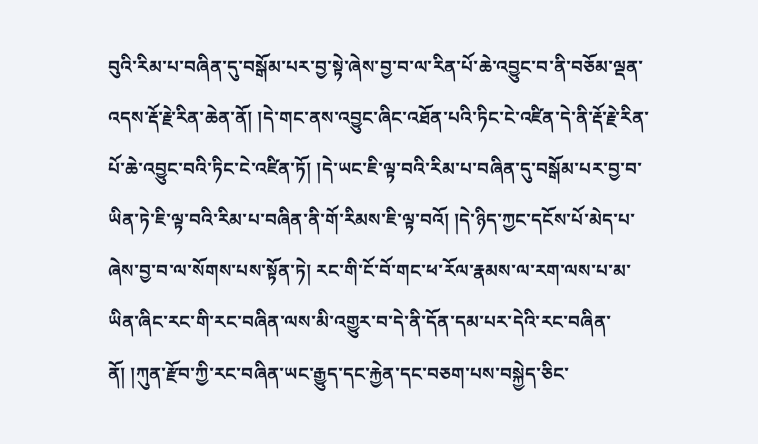བུའི་རིམ་པ་བཞིན་དུ་བསྒོམ་པར་བྱ་སྟེ་ཞེས་བྱ་བ་ལ་རིན་པོ་ཆེ་འབྱུང་བ་ནི་བཅོམ་ལྡན་འདས་རྡོ་རྗེ་རིན་ཆེན་ནོ། །དེ་གང་ནས་འབྱུང་ཞིང་འཐོན་པའི་ཏིང་ངེ་འཛིན་དེ་ནི་རྡོ་རྗེ་རིན་པོ་ཆེ་འབྱུང་བའི་ཏིང་ངེ་འཛིན་ཏོ། །དེ་ཡང་ཇི་ལྟ་བའི་རིམ་པ་བཞིན་དུ་བསྒོམ་པར་བྱ་བ་ཡིན་ཏེ་ཇི་ལྟ་བའི་རིམ་པ་བཞིན་ནི་གོ་རིམས་ཇི་ལྟ་བའོ། །དེ་ཉིད་ཀྱང་དངོས་པོ་མེད་པ་ཞེས་བྱ་བ་ལ་སོགས་པས་སྟོན་ཏེ། རང་གི་ངོ་བོ་གང་ཕ་རོལ་རྣམས་ལ་རག་ལས་པ་མ་ཡིན་ཞིང་རང་གི་རང་བཞིན་ལས་མི་འགྱུར་བ་དེ་ནི་དོན་དམ་པར་དེའི་རང་བཞིན་ནོ། །ཀུན་རྫོབ་ཀྱི་རང་བཞིན་ཡང་རྒྱུད་དང་རྐྱེན་དང་བཅག་པས་བསྐྱེད་ཅིང་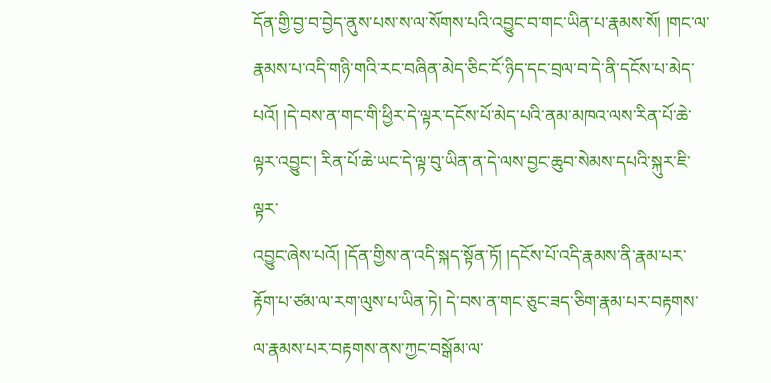དོན་གྱི་བྱ་བ་བྱེད་ནུས་པས་ས་ལ་སོགས་པའི་འབྱུང་བ་གང་ཡིན་པ་རྣམས་སོ། །གང་ལ་རྣམས་པ་འདི་གཉི་གའི་རང་བཞིན་མེད་ཅིང་ངོ་ཉིད་དང་བྲལ་བ་དེ་ནི་དངོས་པ་མེད་པའོ། །དེ་བས་ན་གང་གི་ཕྱིར་དེ་ལྟར་དངོས་པོ་མེད་པའི་ནམ་མཁའ་ལས་རིན་པོ་ཆེ་ལྟར་འབྱུང་། རིན་པོ་ཆེ་ཡང་དེ་ལྟ་བུ་ཡིན་ན་དེ་ལས་བྱང་ཆུབ་སེམས་དཔའི་སྐུར་ཇི་ལྟར་
འབྱུང་ཞེས་པའོ། །དོན་གྱིས་ན་འདི་སྐད་སྟོན་ཏོ། །དངོས་པོ་འདི་རྣམས་ནི་རྣམ་པར་རྟོག་པ་ཙམ་ལ་རག་ལུས་པ་ཡིན་ཏེ། དེ་བས་ན་གང་ཅུང་ཟད་ཅིག་རྣམ་པར་བརྟགས་ལ་རྣམས་པར་བརྟགས་ནས་ཀྱང་བསྒོམ་ལ་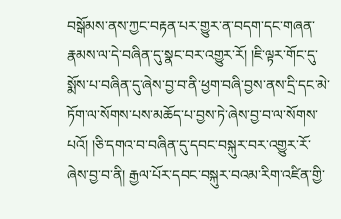བསྒོམས་ནས་ཀྱང་བརྟན་པར་གྱུར་ན་བདག་དང་གཞན་རྣམས་ལ་དེ་བཞིན་དུ་སྣང་བར་འགྱུར་རོ། །ཇི་ལྟར་གོང་དུ་སྨོས་པ་བཞིན་དུ་ཞེས་བྱ་བ་ནི་ཕྱག་བཞི་བྱས་ནས་དྲི་དང་མེ་ཏོག་ལ་སོགས་པས་མཆོད་པ་བྱས་ཏེ་ཞེས་བྱ་བ་ལ་སོགས་པའོ། །ཅི་དགའ་བ་བཞིན་དུ་དབང་བསྐུར་བར་འགྱུར་རོ་ཞེས་བྱ་བ་ནི། རྒྱལ་པོར་དབང་བསྐུར་བའམ་རིག་འཛིན་གྱི་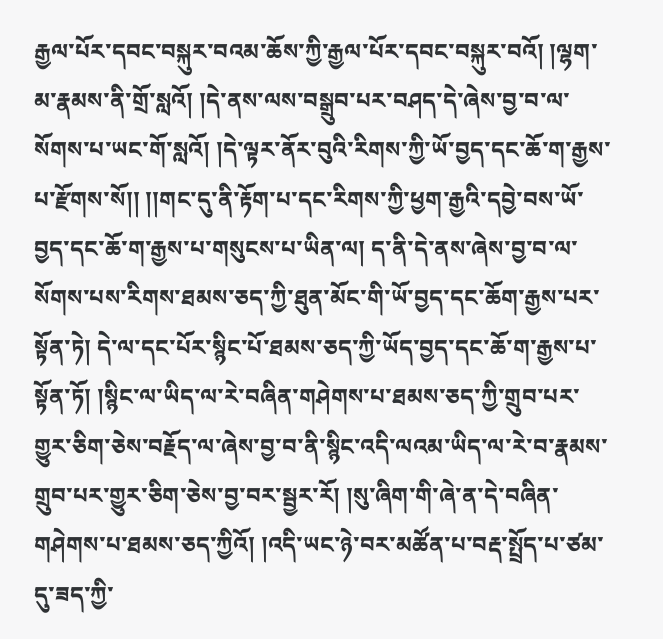རྒྱལ་པོར་དབང་བསྐུར་བའམ་ཆོས་ཀྱི་རྒྱལ་པོར་དབང་བསྐུར་བའོ། །ལྷག་མ་རྣམས་ནི་གྲོ་སླའོ། །དེ་ནས་ལས་བསྒྲུབ་པར་བཤད་དེ་ཞེས་བྱ་བ་ལ་སོགས་པ་ཡང་གོ་སླའོ། །དེ་ལྟར་ནོར་བུའི་རིགས་ཀྱི་ཡོ་བྱད་དང་ཆོ་ག་རྒྱས་པ་རྫོགས་སོ།། །།གང་དུ་ནི་རྟོག་པ་དང་རིགས་ཀྱི་ཕྱག་རྒྱའི་དབྱེ་བས་ཡོ་བྱད་དང་ཆོ་ག་རྒྱས་པ་གསུངས་པ་ཡིན་ལ། ད་ནི་དེ་ནས་ཞེས་བྱ་བ་ལ་སོགས་པས་རིགས་ཐམས་ཅད་ཀྱི་ཐུན་མོང་གི་ཡོ་བྱད་དང་ཆོག་རྒྱས་པར་སྟོན་ཏེ། དེ་ལ་དང་པོར་སྙིང་པོ་ཐམས་ཅད་ཀྱི་ཡོད་བྱད་དང་ཆོ་ག་རྒྱས་པ་སྟོན་ཏོ། །སྙིང་ལ་ཡིད་ལ་རེ་བཞིན་གཤེགས་པ་ཐམས་ཅད་ཀྱི་གྲུབ་པར་གྱུར་ཅིག་ཅེས་བརྗོད་ལ་ཞེས་བྱ་བ་ནི་སྙིང་འདི་ལའམ་ཡིད་ལ་རེ་བ་རྣམས་གྲུབ་པར་གྱུར་ཅིག་ཅེས་བྱ་བར་སྦྱར་རོ། །སུ་ཞིག་གི་ཞེ་ན་དེ་བཞིན་གཤེགས་པ་ཐམས་ཅད་ཀྱིའོ། །འདི་ཡང་ཉེ་བར་མཚོན་པ་བརྡ་སྤྲོད་པ་ཙམ་དུ་ཟད་ཀྱི་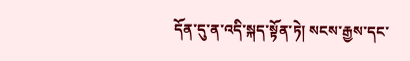དོན་དུ་ན་འདི་སྐད་སྟོན་ཏེ། སངས་རྒྱས་དང་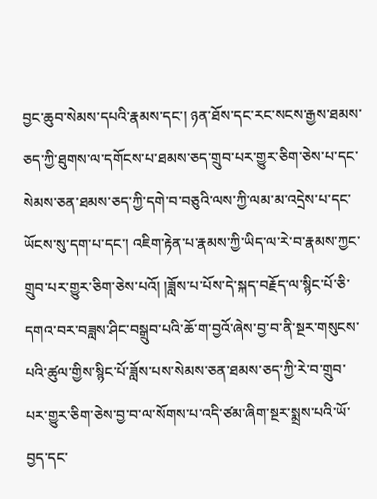བྱང་ཆུབ་སེམས་དཔའི་རྣམས་དང་། ཉན་ཐོས་དང་རང་སངས་རྒྱས་ཐམས་ཅད་ཀྱི་ཐུགས་ལ་དགོངས་པ་ཐམས་ཅད་གྲུབ་པར་གྱུར་ཅིག་ཅེས་པ་དང་སེམས་ཅན་ཐམས་ཅད་ཀྱི་དགེ་བ་བཅུའི་ལས་ཀྱི་ལམ་མ་འདྲེས་པ་དང་ཡོངས་སུ་དག་པ་དང་། འཇིག་རྟེན་པ་རྣམས་ཀྱི་ཡིད་ལ་རེ་བ་རྣམས་ཀྱང་གྲུབ་པར་གྱུར་ཅིག་ཅེས་པའོ། །ཟློས་པ་པོས་དེ་སྐད་བརྗོད་ལ་སྙིང་པོ་ཅི་དགའ་བར་བཟླས་ཤིང་བསྒྲུབ་པའི་ཆོ་ག་བྱའོ་ཞེས་བྱ་བ་ནི་སྔར་གསུངས་པའི་ཚུལ་གྱིས་སྙིང་པོ་ཟློས་པས་སེམས་ཅན་ཐམས་ཅད་ཀྱི་རེ་བ་གྲུབ་པར་གྱུར་ཅིག་ཅེས་བྱ་བ་ལ་སོགས་པ་འདི་ཙམ་ཞིག་སྔར་སྨྲས་པའི་ཡོ་བྱད་དང་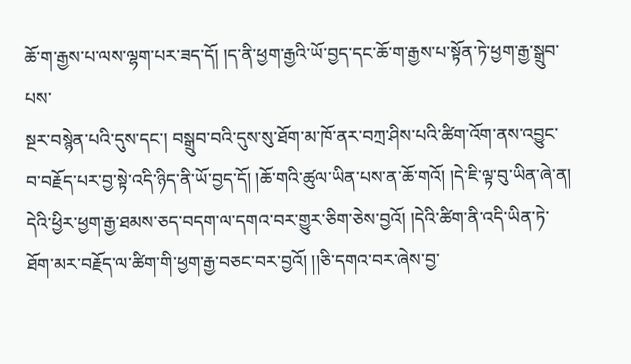ཆོ་ག་རྒྱས་པ་ལས་ལྷག་པར་ཟད་དོ། །ད་ནི་ཕྱག་རྒྱའི་ཡོ་བྱད་དང་ཆོ་ག་རྒྱས་པ་སྟོན་ཏེ་ཕྱག་རྒྱ་སྒྲུབ་པས་
སྔར་བསྙེན་པའི་དུས་དང་། བསྒྲུབ་བའི་དུས་སུ་ཐོག་མ་ཁོ་ནར་བཀྲ་ཤིས་པའི་ཚིག་འོག་ནས་འབྱུང་བ་བརྗོད་པར་བྱ་སྟེ་འདི་ཉིད་ནི་ཡོ་བྱད་དོ། །ཆོ་གའི་ཚུལ་ཡིན་པས་ན་ཆོ་གའོ། །དེ་ཇི་ལྟ་བུ་ཡིན་ཞེ་ན། དེའི་ཕྱིར་ཕྱག་རྒྱ་ཐམས་ཅད་བདག་ལ་དགའ་བར་གྱུར་ཅིག་ཅེས་བྱའོ། །དེའི་ཚིག་ནི་འདི་ཡིན་ཏེ་ཐོག་མར་བརྗོད་ལ་ཚིག་གི་ཕྱག་རྒྱ་བཅང་བར་བྱའོ། །།ཅི་དགའ་བར་ཞེས་བྱ་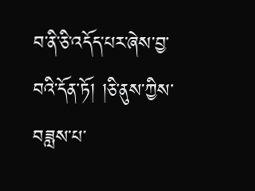བ་ནི་ཅི་འདོད་པར་ཞེས་བྱ་བའི་དོན་ཏོ། །ཅི་ནུས་ཀྱིས་བཟླས་པ་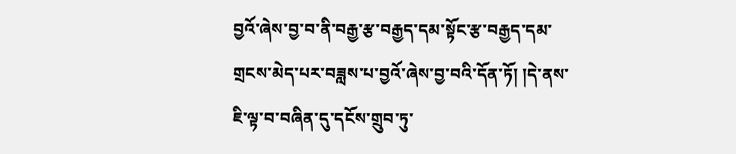བྱའོ་ཞེས་བྱ་བ་ནི་བརྒྱ་རྩ་བརྒྱད་དམ་སྟོང་རྩ་བརྒྱད་དམ་གྲངས་མེད་པར་བཟླས་པ་བྱའོ་ཞེས་བྱ་བའི་དོན་ཏོ། །དེ་ནས་ཇི་ལྟ་བ་བཞིན་དུ་དངོས་གྲུབ་ཏུ་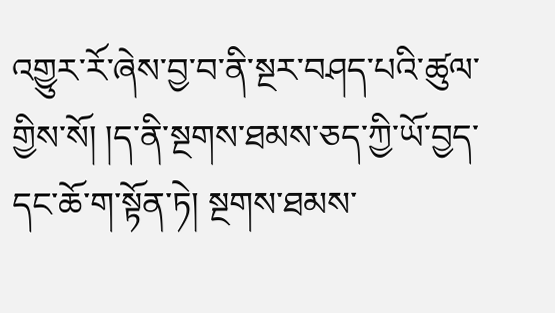འགྱུར་རོ་ཞེས་བྱ་བ་ནི་སྔར་བཤད་པའི་ཚུལ་གྱིས་སོ། །ད་ནི་སྔགས་ཐམས་ཅད་ཀྱི་ཡོ་བྱད་དང་ཆོ་ག་སྟོན་ཏེ། སྔགས་ཐམས་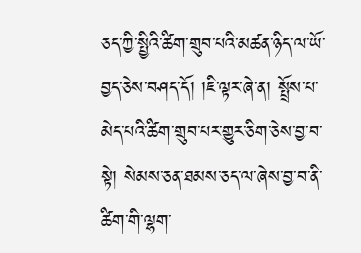ཅད་ཀྱི་སྤྱིའི་ཚིག་གྲུབ་པའི་མཚན་ཉིད་ལ་ཡོ་བྱད་ཅེས་བཤད་དོ། །ཇི་ལྟར་ཞེ་ན། སྤྲོས་པ་མེད་པའི་ཚིག་གྲུབ་པར་གྱུར་ཅིག་ཅེས་བྱ་བ་སྟེ། སེམས་ཅན་ཐམས་ཅད་ལ་ཞེས་བྱ་བ་ནི་ཚིག་གི་ལྷག་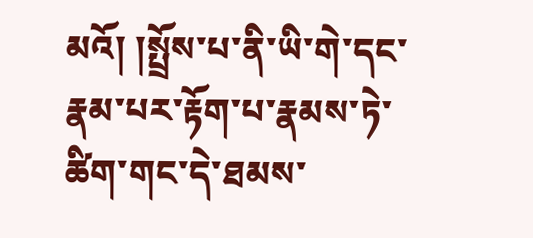མའོ། །སྤྲོས་པ་ནི་ཡི་གེ་དང་རྣམ་པར་རྟོག་པ་རྣམས་ཏེ་ཚིག་གང་དེ་ཐམས་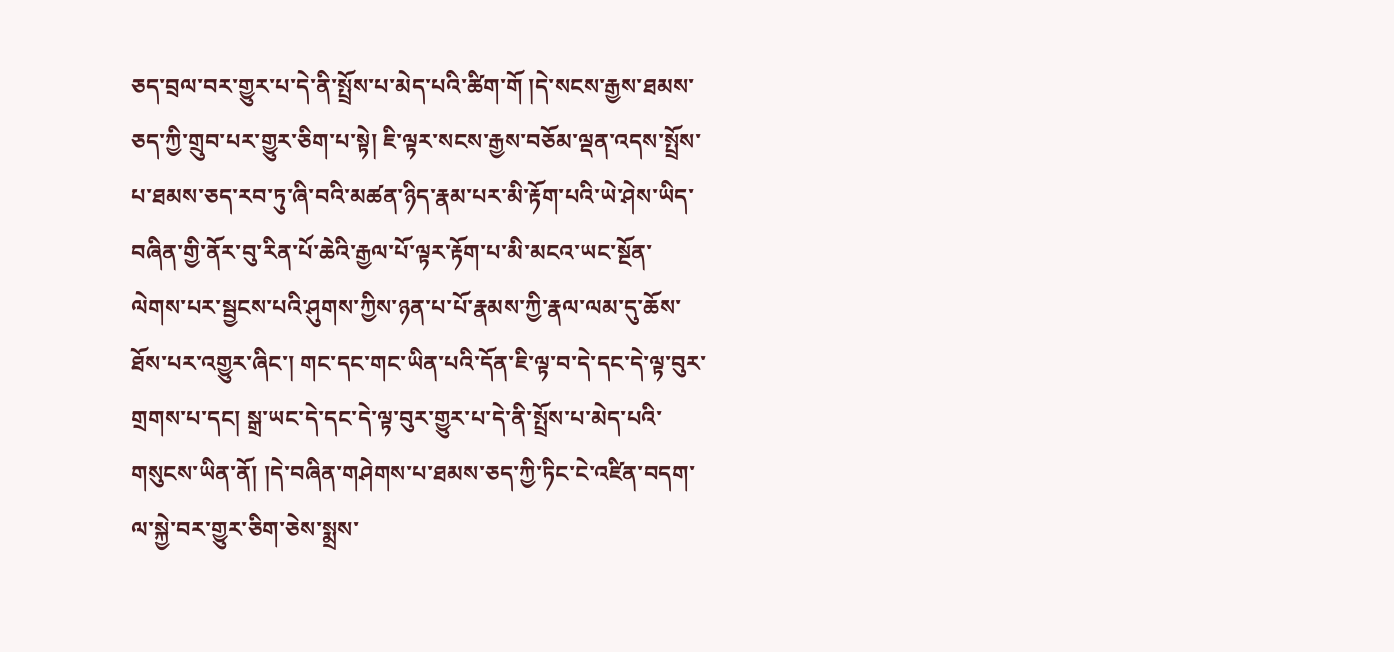ཅད་བྲལ་བར་གྱུར་པ་དེ་ནི་སྤྲོས་པ་མེད་པའི་ཚིག་གོ །དེ་སངས་རྒྱས་ཐམས་ཅད་ཀྱི་གྲུབ་པར་གྱུར་ཅིག་པ་སྟེ། ཇི་ལྟར་སངས་རྒྱས་བཅོམ་ལྡན་འདས་སྤྲོས་པ་ཐམས་ཅད་རབ་ཏུ་ཞི་བའི་མཚན་ཉིད་རྣམ་པར་མི་རྟོག་པའི་ཡེ་ཤེས་ཡིད་བཞིན་གྱི་ནོར་བུ་རིན་པོ་ཆེའི་རྒྱལ་པོ་ལྟར་རྟོག་པ་མི་མངའ་ཡང་སྔོན་ལེགས་པར་སྦྱངས་པའི་ཤུགས་ཀྱིས་ཉན་པ་པོ་རྣམས་ཀྱི་རྣལ་ལམ་དུ་ཆོས་ཐོས་པར་འགྱུར་ཞིང་། གང་དང་གང་ཡིན་པའི་དོན་ཇི་ལྟ་བ་དེ་དང་དེ་ལྟ་བུར་གྲགས་པ་དང། སྒྲ་ཡང་དེ་དང་དེ་ལྟ་བུར་གྱུར་པ་དེ་ནི་སྤྲོས་པ་མེད་པའི་གསུངས་ཡིན་ནོ། །དེ་བཞིན་གཤེགས་པ་ཐམས་ཅད་ཀྱི་ཏིང་ངེ་འཛིན་བདག་ལ་སྐྱེ་བར་གྱུར་ཅིག་ཅེས་སྨྲས་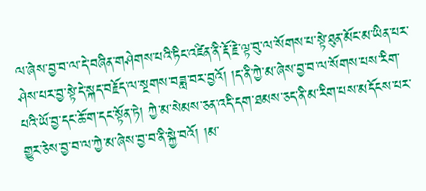ལ་ཞེས་བྱ་བ་ལ་དེ་བཞིན་གཤེགས་པའི་ཏིང་འཛིན་ནི་རྡོ་རྗེ་ལྟ་བུ་ལ་སོགས་པ་སྟེ་ཐུན་མོང་མ་ཡིན་པར་ཤེས་པར་བྱ་སྟེ་དེ་སྐད་བརྗོད་ལ་སྔགས་བཟླ་བར་བྱའོ། །ད་ནི་ཀྱེ་མ་ཞེས་བྱ་བ་ལ་སོགས་པས་རིག་པའི་ཡོ་བྱ་དང་ཆོ་ག་དང་སྟོན་ཏེ། ཀྱེ་མ་སེམས་ཅན་འདི་དག་ཐམས་ཅད་ནི་མ་རིག་པས་མདོངས་པར་གྱུར་ཅེས་བྱ་བ་ལ་ཀྱེ་མ་ཞེས་བྱ་བ་ནི་སྐྱེ་བའོ། །མ་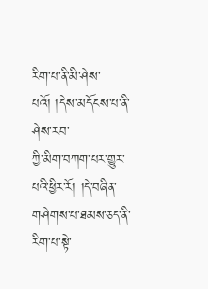རིག་པ་ནི་མི་ཤེས་པའོ། །དེས་མདོངས་པ་ནི་ཤེས་རབ་
ཀྱི་མིག་བཀག་པར་གྱུར་པའི་ཕྱིར་རོ། །དེ་བཞིན་གཤེགས་པ་ཐམས་ཅད་ནི་རིག་པ་སྟེ་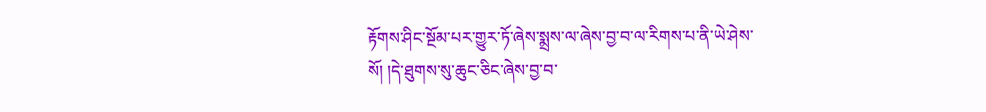རྟོགས་ཤིང་སྔོམ་པར་གྱུར་ཏོ་ཞེས་སྨྲས་ལ་ཞེས་བྱ་བ་ལ་རིགས་པ་ནི་ཡེ་ཤེས་སོ། །དེ་ཐུགས་སུ་ཆུང་ཅིང་ཞེས་བྱ་བ་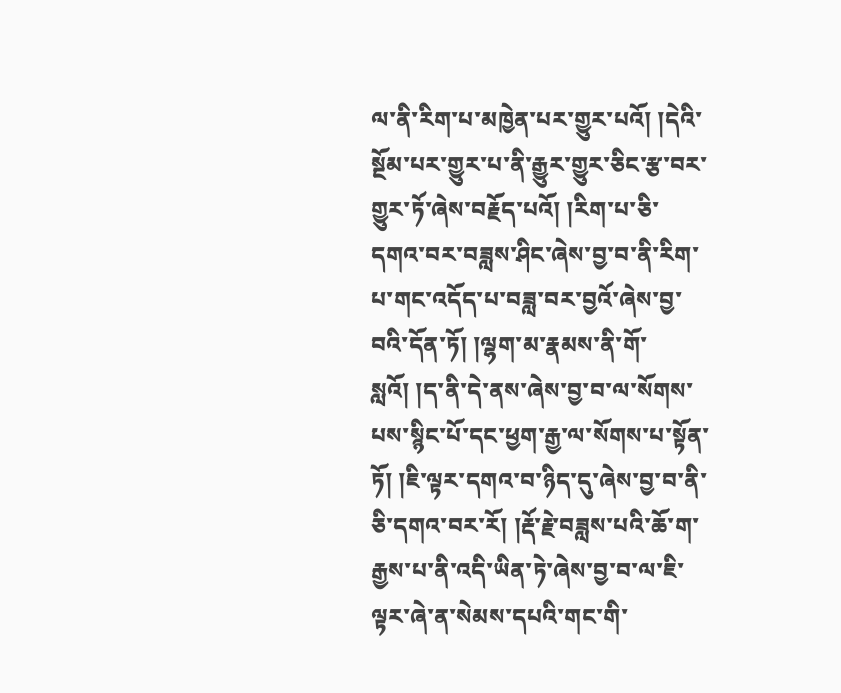ལ་ནི་རིག་པ་མཁྱེན་པར་གྱུར་པའོ། །དེའི་སྔོམ་པར་གྱུར་པ་ནི་རྒྱུར་གྱུར་ཅིང་རྩ་བར་གྱུར་ཏོ་ཞེས་བརྗོད་པའོ། །རིག་པ་ཅི་དགའ་བར་བཟླས་ཤིང་ཞེས་བྱ་བ་ནི་རིག་པ་གང་འདོད་པ་བཟླ་བར་བྱའོ་ཞེས་བྱ་བའི་དོན་ཏོ། །ལྷག་མ་རྣམས་ནི་གོ་སླའོ། །ད་ནི་དེ་ནས་ཞེས་བྱ་བ་ལ་སོགས་པས་སྙིང་པོ་དང་ཕྱག་རྒྱ་ལ་སོགས་པ་སྟོན་ཏོ། །ཇི་ལྟར་དགའ་བ་ཉིད་དུ་ཞེས་བྱ་བ་ནི་ཅི་དགའ་བར་རོ། །རྡོ་རྗེ་བཟླས་པའི་ཆོ་ག་རྒྱས་པ་ནི་འདི་ཡིན་ཏེ་ཞེས་བྱ་བ་ལ་ཇི་ལྟར་ཞེ་ན་སེམས་དཔའི་གང་གི་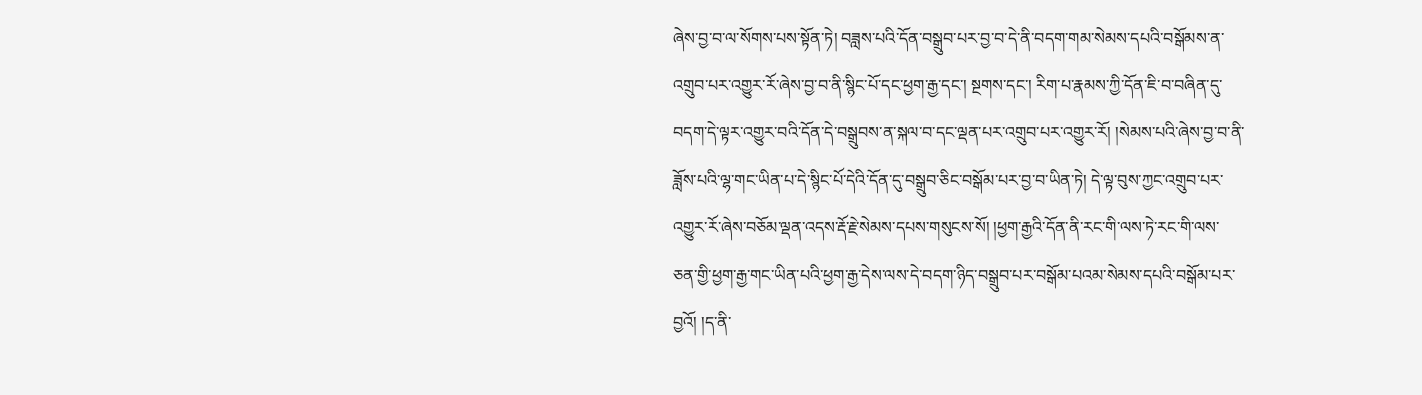ཞེས་བྱ་བ་ལ་སོགས་པས་སྟོན་ཏེ། བཟླས་པའི་དོན་བསྒྲུབ་པར་བྱ་བ་དེ་ནི་བདག་གམ་སེམས་དཔའི་བསྒོམས་ན་འགྲུབ་པར་འགྱུར་རོ་ཞེས་བྱ་བ་ནི་སྙིང་པོ་དང་ཕྱག་རྒྱ་དང་། སྔགས་དང་། རིག་པ་རྣམས་ཀྱི་དོན་ཇི་བ་བཞིན་དུ་བདག་དེ་ལྟར་འགྱུར་བའི་དོན་དེ་བསྒྲུབས་ན་སྐལ་བ་དང་ལྡན་པར་འགྲུབ་པར་འགྱུར་རོ། །སེམས་པའི་ཞེས་བྱ་བ་ནི་ཟློས་པའི་ལྷ་གང་ཡིན་པ་དེ་སྙིང་པོ་དེའི་དོན་དུ་བསྒྲུབ་ཅིང་བསྒོམ་པར་བྱ་བ་ཡིན་ཏེ། དེ་ལྟ་བུས་ཀྱང་འགྲུབ་པར་འགྱུར་རོ་ཞེས་བཅོམ་ལྡན་འདས་རྡོ་རྗེ་སེམས་དཔས་གསུངས་སོ། །ཕྱག་རྒྱའི་དོན་ནི་རང་གི་ལས་ཏེ་རང་གི་ལས་ཅན་གྱི་ཕྱག་རྒྱ་གང་ཡིན་པའི་ཕྱག་རྒྱ་དེས་ལས་དེ་བདག་ཉིད་བསྒྲུབ་པར་བསྒོམ་པའམ་སེམས་དཔའི་བསྒོམ་པར་བྱའོ། །ད་ནི་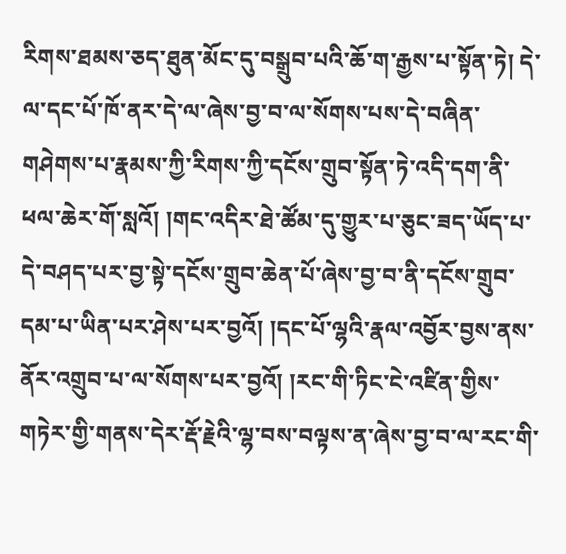རིགས་ཐམས་ཅད་ཐུན་མོང་དུ་བསྒྲུབ་པའི་ཆོ་ག་རྒྱས་པ་སྟོན་ཏེ། དེ་ལ་དང་པོ་ཁོ་ནར་དེ་ལ་ཞེས་བྱ་བ་ལ་སོགས་པས་དེ་བཞིན་གཤེགས་པ་རྣམས་ཀྱི་རིགས་ཀྱི་དངོས་གྲུབ་སྟོན་ཏེ་འདི་དག་ནི་ཕལ་ཆེར་གོ་སླའོ། །གང་འདིར་ཐེ་ཚོམ་དུ་གྱུར་པ་ཅུང་ཟད་ཡོད་པ་དེ་བཤད་པར་བྱ་སྟེ་དངོས་གྲུབ་ཆེན་པོ་ཞེས་བྱ་བ་ནི་དངོས་གྲུབ་དམ་པ་ཡིན་པར་ཤེས་པར་བྱའོ། །དང་པོ་ལྷའི་རྣལ་འབྱོར་བྱས་ནས་ནོར་འགྲུབ་པ་ལ་སོགས་པར་བྱའོ། །རང་གི་ཏིང་ངེ་འཛིན་གྱིས་གཏེར་གྱི་གནས་དེར་རྡོ་རྗེའི་ལྷ་བས་བལྟས་ན་ཞེས་བྱ་བ་ལ་རང་གི་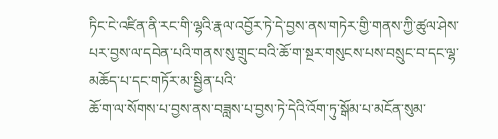ཏིང་ངེ་འཛིན་ནི་རང་གི་ལྷའི་རྣལ་འབྱོར་ཏེ་དེ་བྱས་ནས་གཏེར་གྱི་གནས་ཀྱི་ཚུལ་ཤེས་པར་བྱས་ལ་དབེན་པའི་གནས་སུ་གྲུང་བའི་ཆོ་ག་སྔར་གསུངས་པས་བསྲུང་བ་དང་ལྷ་མཆོད་པ་དང་གཏོར་མ་སྦྱིན་པའི་
ཆོ་ག་ལ་སོགས་པ་བྱས་ནས་བཟླས་པ་བྱས་ཏེ་དེའི་འོག་ཏུ་སྒོམ་པ་མངོན་སུམ་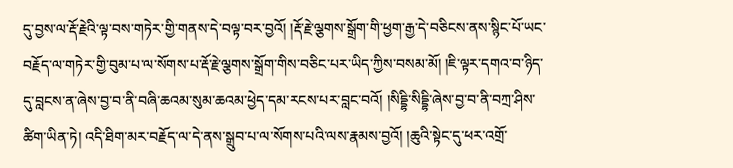དུ་བྱས་ལ་རྡོ་རྗེའི་ལྟ་བས་གཏེར་གྱི་གནས་དེ་བལྟ་བར་བྱའོ། །རྡོ་རྗེ་ལྕགས་སྒྲོག་གི་ཕྱག་རྒྱ་དེ་བཅིངས་ནས་སྙིང་པོ་ཡང་བརྗོད་ལ་གཏེར་གྱི་བུམ་པ་ལ་སོགས་པ་རྡོ་རྗེ་ལྕགས་སྒྲོག་གིས་བཅིང་པར་ཡིད་ཀྱིས་བསམ་མོ། །ཇི་ལྟར་དགའ་བ་ཉིད་དུ་བླངས་ན་ཞེས་བྱ་བ་ནི་བཞི་ཆའམ་སུམ་ཆའམ་ཕྱེད་དམ་རངས་པར་བླང་བའོ། །སིདྡྷི་སིདྡྷི་ཞེས་བྱ་བ་ནི་བཀྲ་ཤིས་ཚིག་ཡིན་ཏེ། འདི་ཐིག་མར་བརྗོད་ལ་དེ་ནས་སྒྲུབ་པ་ལ་སོགས་པའི་ལས་རྣམས་བྱའོ། །ཆུའི་སྟེང་དུ་ཕར་འགྲོ་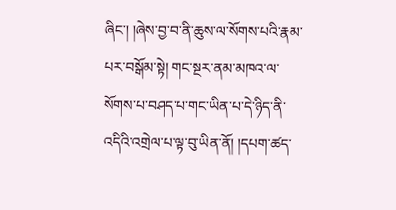ཞིང་། །ཞེས་བྱ་བ་ནི་ཆུས་ལ་སོགས་པའི་རྣམ་པར་བསྒོམ་སྟེ། གང་སྔར་ནམ་མཁའ་ལ་སོགས་པ་བཤད་པ་གང་ཡིན་པ་དེ་ཉིད་ནི་འདིའི་འགྲེལ་པ་ལྟ་བུ་ཡིན་ནོ། །དཔག་ཚད་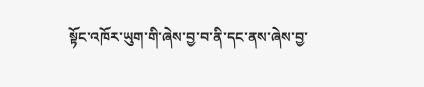སྟོང་འཁོར་ཡུག་གི་ཞེས་བྱ་བ་ནི་དང་ནས་ཞེས་བྱ་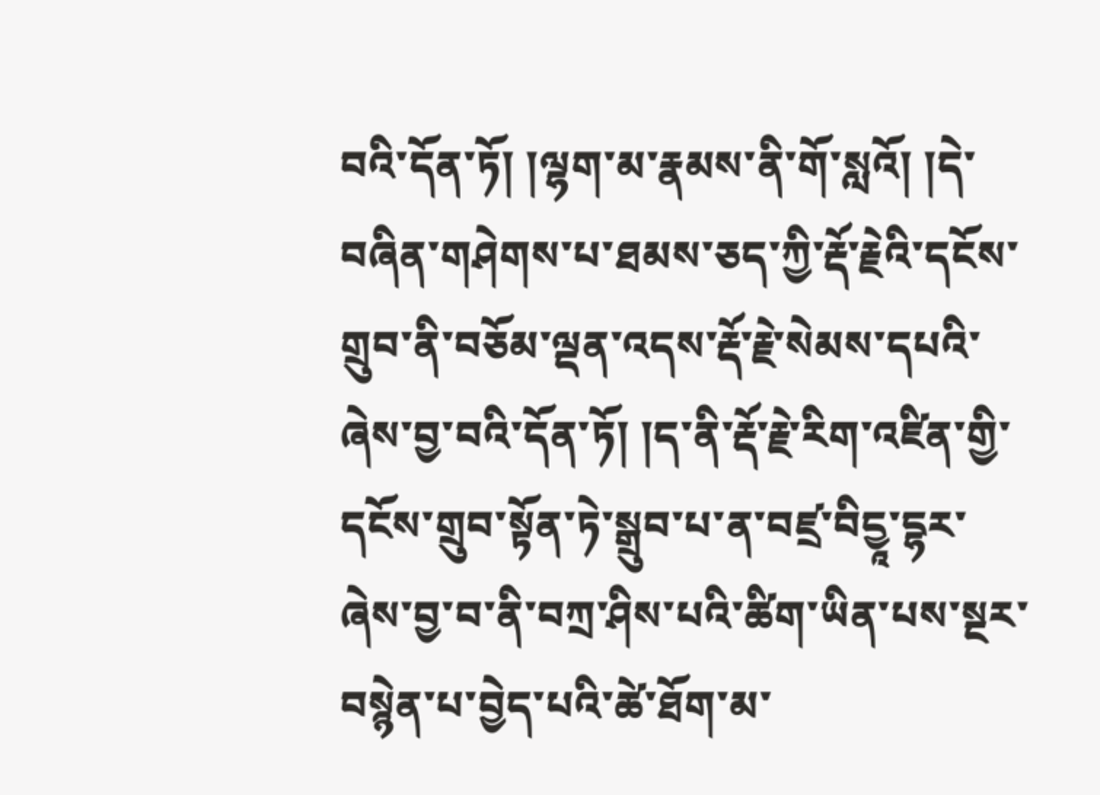བའི་དོན་ཏོ། །ལྷག་མ་རྣམས་ནི་གོ་སླའོ། །དེ་བཞིན་གཤེགས་པ་ཐམས་ཅད་ཀྱི་རྡོ་རྗེའི་དངོས་གྲུབ་ནི་བཅོམ་ལྡན་འདས་རྡོ་རྗེ་སེམས་དཔའི་ཞེས་བྱ་བའི་དོན་ཏོ། །ད་ནི་རྡོ་རྗེ་རིག་འཛིན་གྱི་དངོས་གྲུབ་སྟོན་ཏེ་སྒྲུབ་པ་ན་བཛྲ་བིདྱཱ་དྷར་ཞེས་བྱ་བ་ནི་བཀྲ་ཤིས་པའི་ཚིག་ཡིན་པས་སྔར་བསྙེན་པ་བྱེད་པའི་ཚེ་ཐོག་མ་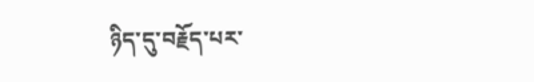ཉིད་དུ་བརྗོད་པར་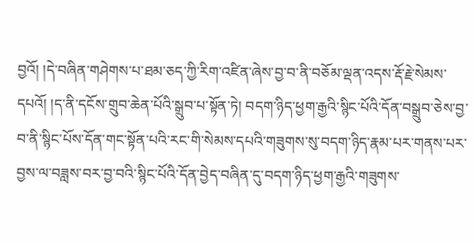བྱའོ། །དེ་བཞིན་གཤེགས་པ་ཐམ་ཅད་ཀྱི་རིག་འཛིན་ཞེས་བྱ་བ་ནི་བཅོམ་ལྡན་འདས་རྡོ་རྗེ་སེམས་དཔའོ། །ད་ནི་དངོས་གྲུབ་ཆེན་པོའི་སྒྲུབ་པ་སྟོན་ཏེ། བདག་ཉིད་ཕྱག་རྒྱའི་སྙིང་པོའི་དོན་བསྒྲུབ་ཅེས་བྱ་བ་ནི་སྙིང་པོས་དོན་གང་སྟོན་པའི་རང་གི་སེམས་དཔའི་གཟུགས་སུ་བདག་ཉིད་རྣམ་པར་གནས་པར་བྱས་ལ་བཟླས་བར་བྱ་བའི་སྙིང་པོའི་དོན་བྱེད་བཞིན་དུ་བདག་ཉིད་ཕྱག་རྒྱའི་གཟུགས་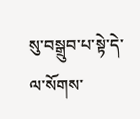སུ་བསྒྲུབ་པ་སྟེ་དེ་ལ་སོགས་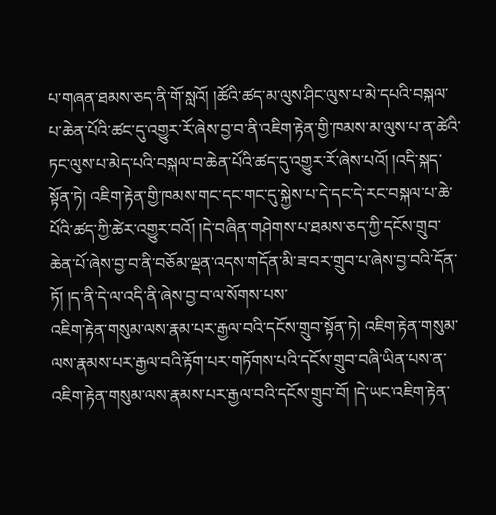པ་གཞན་ཐམས་ཅད་ནི་གོ་སླའོ། །ཚོའི་ཚད་མ་ལུས་ཤིང་ལུས་པ་མེ་དཔའི་བསྐལ་པ་ཆེན་པོའི་ཚང་དུ་འགྱུར་རོ་ཞེས་བྱ་བ་ནི་འཇིག་རྟེན་གྱི་ཁམས་མ་ལུས་པ་ན་ཚེའི་ཏང་ལུས་པ་མེད་པའི་བསྐལ་བ་ཆེན་པོའི་ཚད་དུ་འགྱུར་རོ་ཞེས་པའོ། །འདི་སྐད་སྟོན་ཏེ། འཇིག་རྟེན་གྱི་ཁམས་གང་དང་གང་དུ་སྐྱེས་པ་དེ་དང་དེ་རང་བསྐལ་པ་ཆེ་པོའི་ཚད་ཀྱི་ཚེར་འགྱུར་བའོ། །དེ་བཞིན་གཤེགས་པ་ཐམས་ཅད་ཀྱི་དངོས་གྲུབ་ཆེན་པོ་ཞེས་བྱ་བ་ནི་བཅོམ་ལྡན་འདས་གདོན་མི་ཟ་བར་གྲུབ་པ་ཞེས་བྱ་བའི་དོན་ཏོ། །ད་ནི་དེ་ལ་འདི་ནི་ཞེས་བྱ་བ་ལ་སོགས་པས་
འཇིག་རྟེན་གསུམ་ལས་རྣམ་པར་རྒྱལ་བའི་དངོས་གྲུབ་སྟོན་ཏེ། འཇིག་རྟེན་གསུམ་ལས་རྣམས་པར་རྒྱལ་བའི་རྟོག་པར་གཏོགས་པའི་དངོས་གྲུབ་བཞི་ཡིན་པས་ན་འཇིག་རྟེན་གསུམ་ལས་རྣམས་པར་རྒྱལ་བའི་དངོས་གྲུབ་བོ། །དེ་ཡང་འཇིག་རྟེན་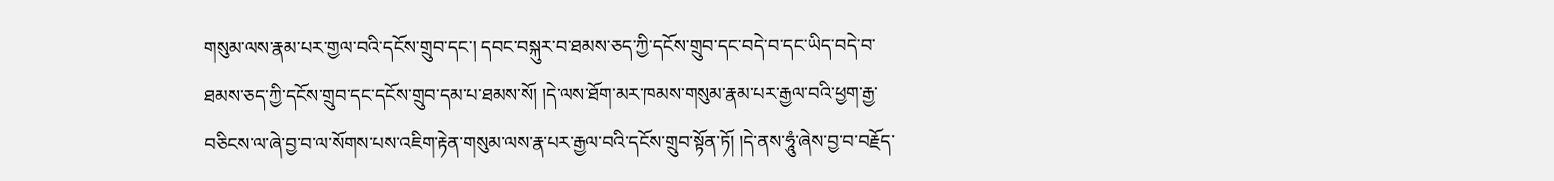གསུམ་ལས་རྣམ་པར་གྱལ་བའི་དངོས་གྲུབ་དང་། དབང་བསྐུར་བ་ཐམས་ཅད་ཀྱི་དངོས་གྲུབ་དང་བདེ་བ་དང་ཡིད་བདེ་བ་ཐམས་ཅད་ཀྱི་དངོས་གྲུབ་དང་དངོས་གྲུབ་དམ་པ་ཐམས་སོ། །དེ་ལས་ཐོག་མར་ཁམས་གསུམ་རྣམ་པར་རྒྱལ་བའི་ཕྱག་རྒྱ་བཅིངས་ལ་ཞེ་བྱ་བ་ལ་སོགས་པས་འཇིག་རྟེན་གསུམ་ལས་རྣ་པར་རྒྱལ་བའི་དངོས་གྲུབ་སྟོན་ཏོ། །དེ་ནས་ཧཱུཾ་ཞེས་བྱ་བ་བརྗོད་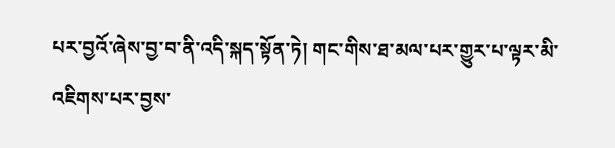པར་བྱའོ་ཞེས་བྱ་བ་ནི་འདི་སྐད་སྟོན་ཏེ། གང་གིས་ཐ་མལ་པར་གྱུར་པ་ལྟར་མི་འཇིགས་པར་བྱས་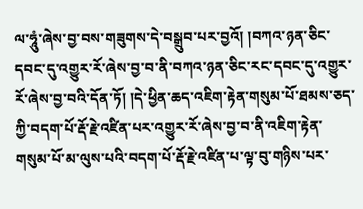ལ་ཧཱུཾ་ཞེས་བྱ་བས་གཟུགས་དེ་བསྒྲུབ་པར་བྱའོ། །བཀའ་ཉན་ཅིང་དབང་དུ་འགྱུར་རོ་ཞེས་བྱ་བ་ནི་བཀའ་ཉན་ཅིང་རང་དབང་དུ་འགྱུར་རོ་ཞེས་བྱ་བའི་དོན་ཏོ། །དེ་ཕྱིན་ཆད་འཇིག་རྟེན་གསུམ་པོ་ཐམས་ཅད་ཀྱི་བདག་པོ་རྡོ་རྗེ་འཛིན་པར་འགྱུར་རོ་ཞེས་བྱ་བ་ནི་འཇིག་རྟེན་གསུམ་པོ་མ་ལུས་པའི་བདག་པོ་རྡོ་རྗེ་འཛིན་པ་ལྟ་བུ་གཉིས་པར་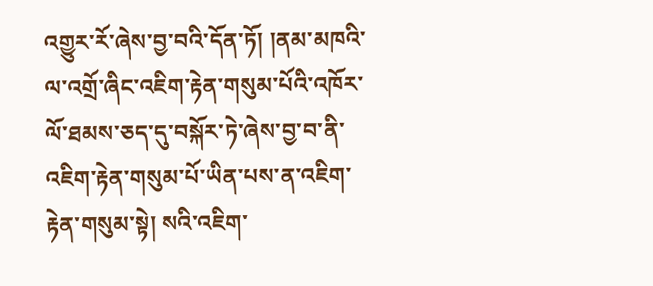འགྱུར་རོ་ཞེས་བྱ་བའི་དོན་ཏོ། །ནམ་མཁའི་ལ་འགྲོ་ཞིང་འཇིག་རྟེན་གསུམ་པོའི་འཁོར་ལོ་ཐམས་ཅད་དུ་བསྐོར་ཏེ་ཞེས་བྱ་བ་ནི་འཇིག་རྟེན་གསུམ་པོ་ཡིན་པས་ན་འཇིག་རྟེན་གསུམ་སྟེ། སའི་འཇིག་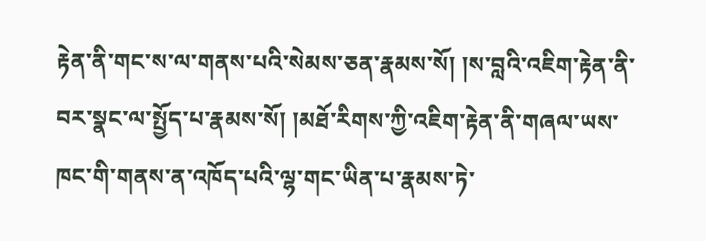རྟེན་ནི་གང་ས་ལ་གནས་པའི་སེམས་ཅན་རྣམས་སོ། །ས་བླའི་འཇིག་རྟེན་ནི་བར་སྣང་ལ་སྤྱོད་པ་རྣམས་སོ། །མཐོ་རིགས་ཀྱི་འཇིག་རྟེན་ནི་གཞལ་ཡས་ཁང་གི་གནས་ན་འཁོད་པའི་ལྷ་གང་ཡིན་པ་རྣམས་ཏེ་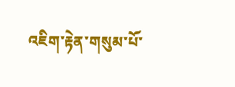འཇིག་རྟེན་གསུམ་པོ་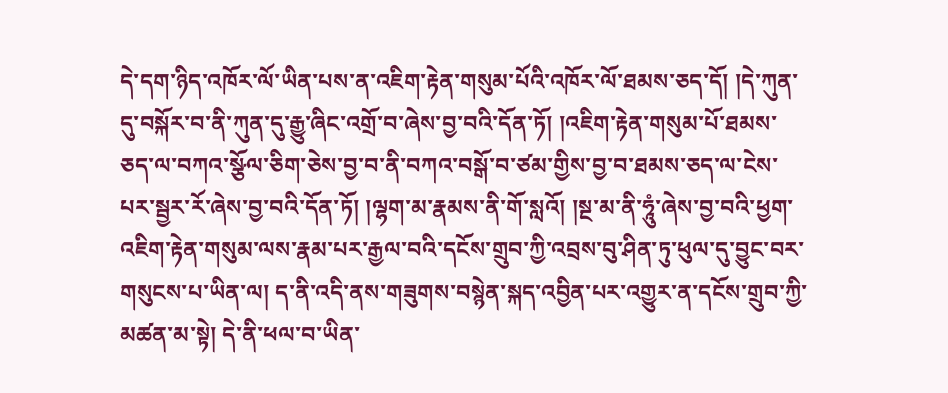དེ་དག་ཉིད་འཁོར་ལོ་ཡིན་པས་ན་འཇིག་རྟེན་གསུམ་པོའི་འཁོར་ལོ་ཐམས་ཅད་དོ། །དེ་ཀུན་དུ་བསྐོར་བ་ནི་ཀུན་དུ་རྒྱུ་ཞིང་འགྲོ་བ་ཞེས་བྱ་བའི་དོན་ཏོ། །འཇིག་རྟེན་གསུམ་པོ་ཐམས་ཅད་ལ་བཀའ་སྩོལ་ཅིག་ཅེས་བྱ་བ་ནི་བཀའ་བསྒོ་བ་ཙམ་གྱིས་བྱ་བ་ཐམས་ཅད་ལ་ངེས་པར་སྦྱར་རོ་ཞེས་བྱ་བའི་དོན་ཏོ། །ལྷག་མ་རྣམས་ནི་གོ་སླའོ། །སྔ་མ་ནི་ཧཱུཾ་ཞེས་བྱ་བའི་ཕྱག་འཇིག་རྟེན་གསུམ་ལས་རྣམ་པར་རྒྱལ་བའི་དངོས་གྲུབ་ཀྱི་འབྲས་བུ་ཤིན་ཏུ་ཕུལ་དུ་བྱུང་བར་གསུངས་པ་ཡིན་ལ། ད་ནི་འདི་ནས་གཟུགས་བསྙེན་སྐད་འབྱིན་པར་འགྱུར་ན་དངོས་གྲུབ་ཀྱི་མཚན་མ་སྟེ། དེ་ནི་ཕལ་བ་ཡིན་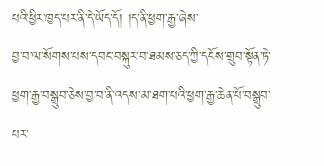པའི་ཕྱིར་ཁྱད་པར་ནི་དེ་ཡོད་དོ། །ད་ནི་ཕྱག་རྒྱ་ཞེས་
བྱ་བ་ལ་སོགས་པས་དབང་བསྐུར་བ་ཐམས་ཅད་ཀྱི་དངོས་གྲུབ་སྟོན་ཏེ་ཕྱག་རྒྱ་བསྒྲུབ་ཅེས་བྱ་བ་ནི་འདས་མ་ཐག་པའི་ཕྱག་རྒྱ་ཆེན་པོ་བསྒྲུབ་པར་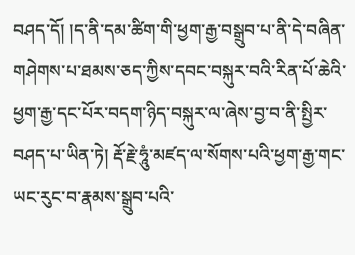བཤད་དོ། །ད་ནི་དམ་ཚིག་གི་ཕྱག་རྒྱ་བསྒྲུབ་པ་ནི་དེ་བཞིན་གཤེགས་པ་ཐམས་ཅད་ཀྱིས་དབང་བསྐུར་བའི་རིན་པོ་ཆེའི་ཕྱག་རྒྱ་དང་པོར་བདག་ཉིད་བསྐུར་ལ་ཞེས་བྱ་བ་ནི་སྤྱིར་བཤད་པ་ཡིན་ཏེ། རྡོ་རྗེ་ཧཱུཾ་མཛད་ལ་སོགས་པའི་ཕྱག་རྒྱ་གང་ཡང་རུང་བ་རྣམས་སྒྲུབ་པའི་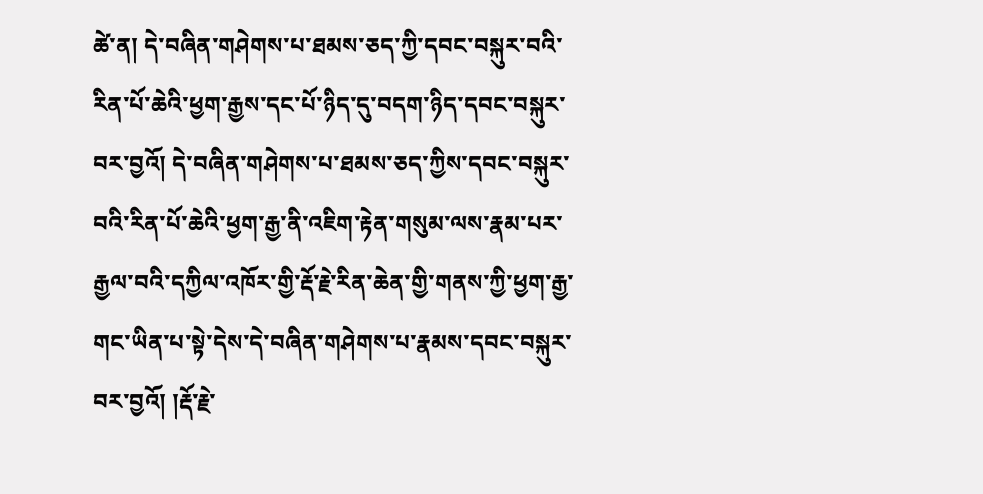ཚེ་ན། དེ་བཞིན་གཤེགས་པ་ཐམས་ཅད་ཀྱི་དབང་བསྐུར་བའི་རིན་པོ་ཆེའི་ཕྱག་རྒྱས་དང་པོ་ཉིད་དུ་བདག་ཉིད་དབང་བསྐུར་བར་བྱའོ། དེ་བཞིན་གཤེགས་པ་ཐམས་ཅད་ཀྱིས་དབང་བསྐུར་བའི་རིན་པོ་ཆེའི་ཕྱག་རྒྱ་ནི་འཇིག་རྟེན་གསུམ་ལས་རྣམ་པར་རྒྱལ་བའི་དཀྱིལ་འཁོར་གྱི་རྡོ་རྗེ་རིན་ཆེན་གྱི་གནས་ཀྱི་ཕྱག་རྒྱ་གང་ཡིན་པ་སྟེ་དེས་དེ་བཞིན་གཤེགས་པ་རྣམས་དབང་བསྐུར་བར་བྱའོ། །རྡོ་རྗེ་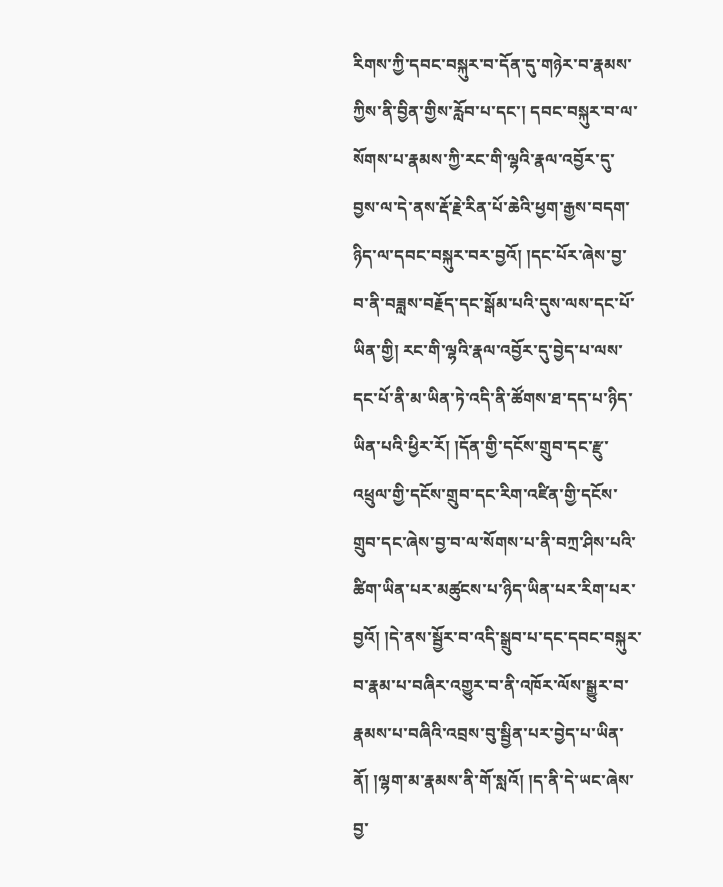རིགས་ཀྱི་དབང་བསྐུར་བ་དོན་དུ་གཉེར་བ་རྣམས་ཀྱིས་ནི་བྱིན་གྱིས་རློབ་པ་དང་། དབང་བསྐུར་བ་ལ་སོགས་པ་རྣམས་ཀྱི་རང་གི་ལྷའི་རྣལ་འབྱོར་དུ་བྱས་ལ་དེ་ནས་རྡོ་རྗེ་རིན་པོ་ཆེའི་ཕྱག་རྒྱས་བདག་ཉིད་ལ་དབང་བསྐུར་བར་བྱའོ། །དང་པོར་ཞེས་བྱ་བ་ནི་བཟླས་བརྗོད་དང་སྒོམ་པའི་དུས་ལས་དང་པོ་ཡིན་གྱི། རང་གི་ལྷའི་རྣལ་འབྱོར་དུ་བྱེད་པ་ལས་དང་པོ་ནི་མ་ཡིན་ཏེ་འདི་ནི་ཚོགས་ཐ་དད་པ་ཉིད་ཡིན་པའི་ཕྱིར་རོ། །དོན་གྱི་དངོས་གྲུབ་དང་རྫུ་འཕྲུལ་གྱི་དངོས་གྲུབ་དང་རིག་འཛིན་གྱི་དངོས་གྲུབ་དང་ཞེས་བྱ་བ་ལ་སོགས་པ་ནི་བཀྲ་ཤིས་པའི་ཚིག་ཡིན་པར་མཚུངས་པ་ཉིད་ཡིན་པར་རིག་པར་བྱའོ། །དེ་ནས་སྦྱོར་བ་འདི་སྒྲུབ་པ་དང་དབང་བསྐུར་བ་རྣམ་པ་བཞིར་འགྱུར་བ་ནི་འཁོར་ལོས་སྒྱུར་བ་རྣམས་པ་བཞིའི་འབྲས་བུ་སྦྱིན་པར་བྱེད་པ་ཡིན་ནོ། །ལྷག་མ་རྣམས་ནི་གོ་སླའོ། །ད་ནི་དེ་ཡང་ཞེས་བྱ་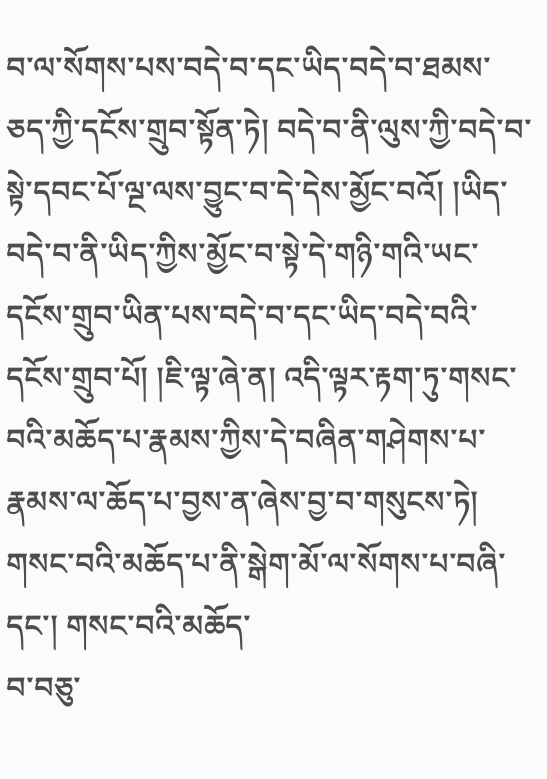བ་ལ་སོགས་པས་བདེ་བ་དང་ཡིད་བདེ་བ་ཐམས་ཅད་ཀྱི་དངོས་གྲུབ་སྟོན་ཏེ། བདེ་བ་ནི་ལུས་ཀྱི་བདེ་བ་སྟེ་དབང་པོ་ལྔ་ལས་བྱུང་བ་དེ་དེས་མྱོང་བའོ། །ཡིད་བདེ་བ་ནི་ཡིད་ཀྱིས་མྱོང་བ་སྟེ་དེ་གཉི་གའི་ཡང་དངོས་གྲུབ་ཡིན་པས་བདེ་བ་དང་ཡིད་བདེ་བའི་དངོས་གྲུབ་པོ། །ཇི་ལྟ་ཞེ་ན། འདི་ལྟར་རྟག་ཏུ་གསང་བའི་མཆོད་པ་རྣམས་ཀྱིས་དེ་བཞིན་གཤེགས་པ་རྣམས་ལ་ཆོད་པ་བྱས་ན་ཞེས་བྱ་བ་གསུངས་ཏེ། གསང་བའི་མཆོད་པ་ནི་སྒེག་མོ་ལ་སོགས་པ་བཞི་དང་། གསང་བའི་མཆོད་
བ་བཅུ་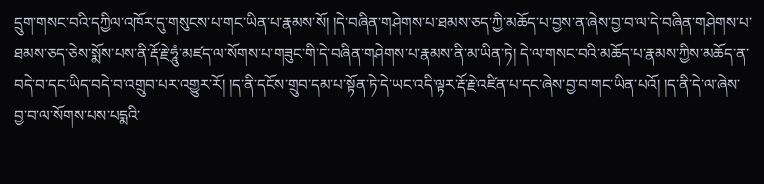དྲུག་གསང་བའི་དཀྱིལ་འཁོར་དུ་གསུངས་པ་གང་ཡིན་པ་རྣམས་སོ། །དེ་བཞིན་གཤེགས་པ་ཐམས་ཅད་ཀྱི་མཆོད་པ་བྱས་ན་ཞེས་བྱ་བ་ལ་དེ་བཞིན་གཤེགས་པ་ཐམས་ཅད་ཅེས་སྨོས་པས་ནི་རྡོ་རྗེ་ཧཱུཾ་མཛད་ལ་སོགས་པ་གཟུང་གི་དེ་བཞིན་གཤེགས་པ་རྣམས་ནི་མ་ཡིན་ཏེ། དེ་ལ་གསང་བའི་མཆོད་པ་རྣམས་ཀྱིས་མཆོད་ན་བདེ་བ་དང་ཡིད་བདེ་བ་འགྲུབ་པར་འགྱུར་རོ། །ད་ནི་དངོས་གྲུབ་དམ་པ་སྟོན་ཏེ་དེ་ཡང་འདི་ལྟར་རྡོ་རྗེ་འཛིན་པ་དང་ཞེས་བྱ་བ་གང་ཡིན་པའོ། །ད་ནི་དེ་ལ་ཞེས་བྱ་བ་ལ་སོགས་པས་པདྨའི་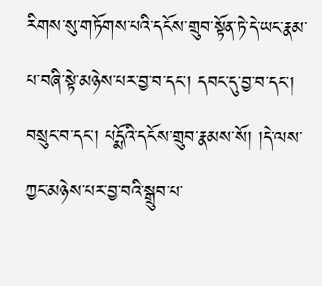རིགས་སུ་གཏོགས་པའི་དངོས་གྲུབ་སྟོན་ཏེ་དེ་ཡང་རྣམ་པ་བཞི་སྟེ་མཉེས་པར་བྱ་བ་དང་། དབང་དུ་བྱ་བ་དང་། བསྲུང་བ་དང་། པདྨོའི་དངོས་གྲུབ་རྣམས་སོ། །དེ་ལས་ཀྱང་མཉེས་པར་བྱ་བའི་སྒྲུབ་པ་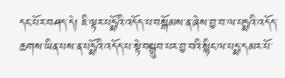དང་པོར་བཤད་དེ། ཇི་ལྟར་པདྨོའི་འདོད་པ་བསྒོམས་ན་ཞེས་བྱ་བ་ལ་པདྨའི་འདོད་ཆགས་ཡིན་པས་ན་པདྨོའི་འདོད་པ་སྟེ་བསྒྲུབ་པར་བྱ་བའི་སྙིང་ལ་པདྨ་དམར་པོ་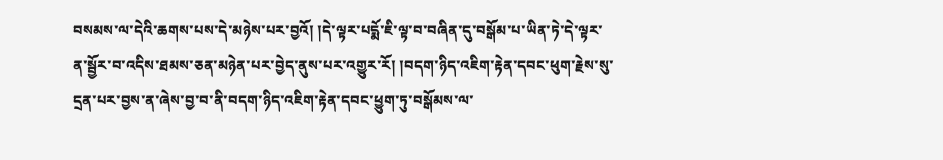བསམས་ལ་དེའི་ཆགས་པས་དེ་མཉེས་པར་བྱའོ། །དེ་ལྟར་པདྨོ་ཇི་ལྟ་བ་བཞིན་དུ་བསྒོམ་པ་ཡིན་ཏེ་དེ་ལྟར་ན་སྦྱོར་བ་འདིས་ཐམས་ཅན་མཉེན་པར་བྱེད་ནུས་པར་འགྱུར་རོ། །བདག་ཉིད་འཇིག་རྟེན་དབང་ཕུག་རྗེས་སུ་དྲན་པར་བྱས་ན་ཞེས་བྱ་བ་ནི་བདག་ཉིད་འཇིག་རྟེན་དབང་ཕྱུག་ཏུ་བསྒོམས་ལ་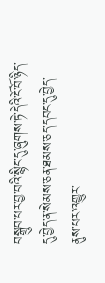བསྒྲུབ་པར་བྱ་བའི་སྙིང་དུ་ཞུགས་ཏེ་དེའི་ངོ་བོ་ཉིད་དུ་བྱེད་ན་སེམས་ཅན་ཐམས་ཅད་དབང་དུ་བྱེད་ནུས་པར་འགྱུར་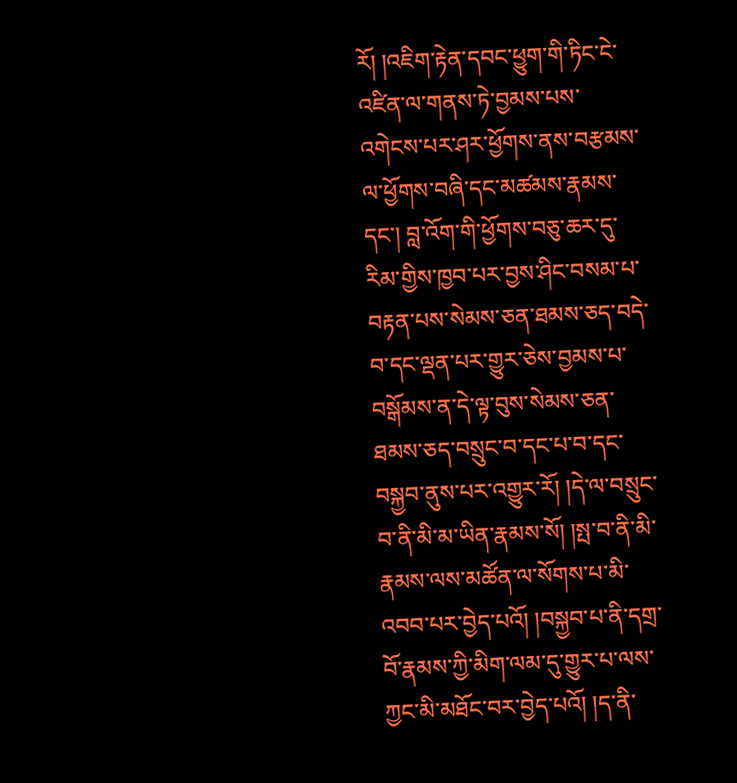རོ། །འཇིག་རྟེན་དབང་ཕྱུག་གི་ཏིང་ངེ་འཛིན་ལ་གནས་ཏེ་བྱམས་པས་འགེངས་པར་ཤར་ཕྱོགས་ནས་བརྩམས་ལ་ཕྱོགས་བཞི་དང་མཚམས་རྣམས་དང་། བླ་འོག་གི་ཕྱོགས་བཅུ་ཆར་དུ་རིམ་གྱིས་ཁྱབ་པར་བྱས་ཤིང་བསམ་པ་བརྟན་པས་སེམས་ཅན་ཐམས་ཅད་བདེ་བ་དང་ལྡན་པར་གྱུར་ཅེས་བྱམས་པ་བསྒོམས་ན་དེ་ལྟ་བུས་སེམས་ཅན་ཐམས་ཅད་བསྲུང་བ་དང་པ་བ་དང་བསྐྱབ་ནུས་པར་འགྱུར་རོ། །དེ་ལ་བསྲུང་བ་ནི་མི་མ་ཡིན་རྣམས་སོ། །སྤ་བ་ནི་མི་རྣམས་ལས་མཚོན་ལ་སོགས་པ་མི་འབབ་པར་བྱེད་པའོ། །བསྐྱབ་པ་ནི་དགྲ་བོ་རྣམས་ཀྱི་མིག་ལམ་དུ་གྱུར་པ་ལས་ཀྱང་མི་མཐོང་བར་བྱེད་པའོ། །ད་ནི་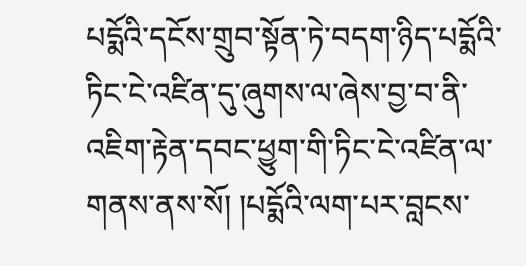པདྨོའི་དངོས་གྲུབ་སྟོན་ཏེ་བདག་ཉིད་པདྨོའི་ཏིང་ངེ་འཛིན་དུ་ཞུགས་ལ་ཞེས་བྱ་བ་ནི་འཇིག་རྟེན་དབང་ཕྱུག་གི་ཏིང་ངེ་འཛིན་ལ་གནས་ནས་སོ། །པདྨོའི་ལག་པར་བླངས་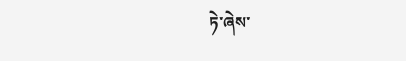ཏེ་ཞེས་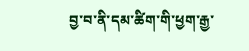བྱ་བ་ནི་དམ་ཚིག་གི་ཕྱག་རྒྱ་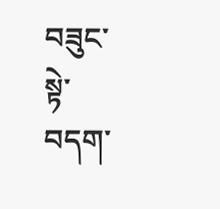བཟུང་སྟེ་བདག་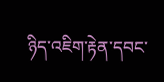ཉིད་འཇིག་རྟེན་དབང་